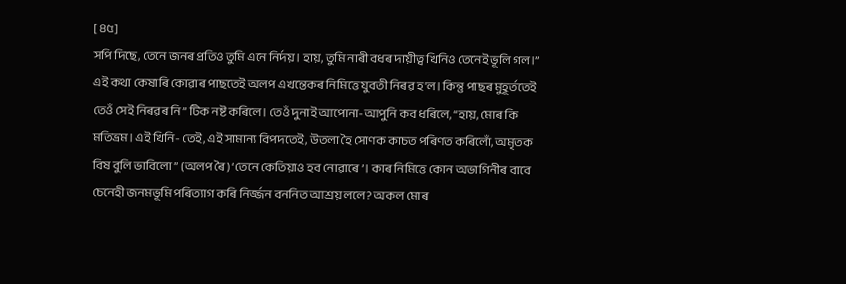[ ৪৫]
সপি দিছে, তেনে জনৰ প্ৰতিও তুমি এনে নিৰ্দয়। হায়, তুমি নাৰী বধৰ দায়ীত্ব খিনিও তেনেই ভূলি গল।” এই কথা কেষাৰি কোৱাৰ পাছতেই অলপ এখন্তেকৰ নিমিত্তে যুবতী নিৰৱ হ'ল। কিন্তু পাছৰ মুহূৰ্ততেই তেওঁ সেই নিৰৱৰ নি” টিক নষ্ট কৰিলে। তেওঁ দুনাই আপোনা-আপুনি কব ধৰিলে, “হায়, মোৰ কি মতিভ্ৰম। এই খিনি- তেই, এই সামান্য বিপদতেই, উতলা হৈ সোণক কাচত পৰিণত কৰিলোঁ, অমৃতক বিষ বুলি ভাবিলো” (অলপ ৰৈ) ‘তেনে কেতিয়াও হব নোৱাৰে’। কাৰ নিমিত্তে কোন অভাগিনীৰ বাবে চেনেহী জনমভূমি পৰিত্যাগ কৰি নিৰ্জ্জন বননিত আশ্ৰয় ললে? অকল মোৰ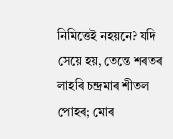নিমিত্তেই নহয়নে? যদি সেয়ে হয়, তেন্তে শৰতৰ লাহৰি চন্দ্ৰমাৰ শীতল পোহৰ; মোৰ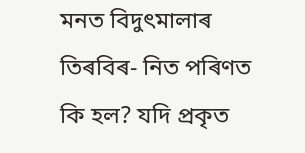মনত বিদুৎমালাৰ তিৰবিৰ- নিত পৰিণত কি হল? যদি প্ৰকৃত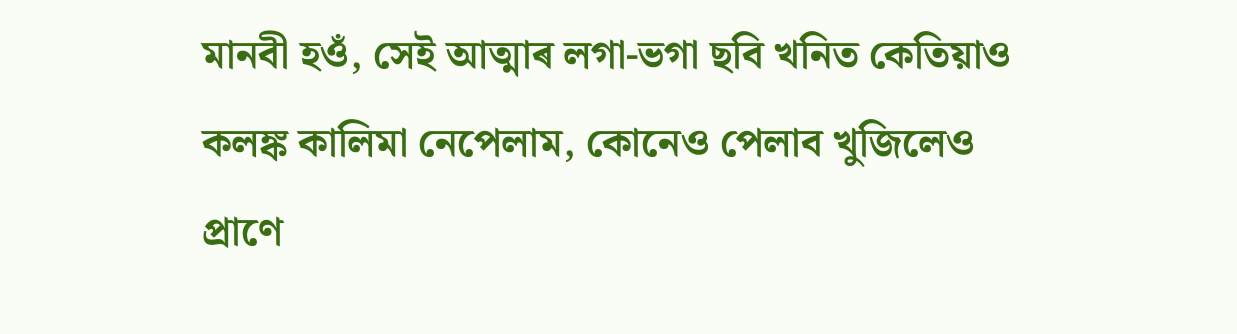মানবী হওঁ, সেই আত্মাৰ লগা-ভগা ছবি খনিত কেতিয়াও কলঙ্ক কালিমা নেপেলাম, কোনেও পেলাব খুজিলেও প্ৰাণে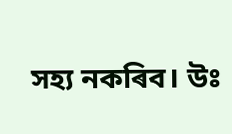সহ্য নকৰিব। উঃ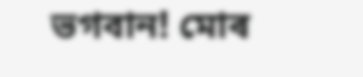ভগবান! মোৰ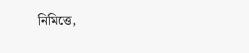নিমিত্তে,